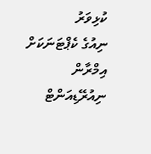ކުޅިވަރު
ނިއުގެ ކެޕްޓަނަކަށް އިމްރާން
ނިއުރޭޑިއަންޓް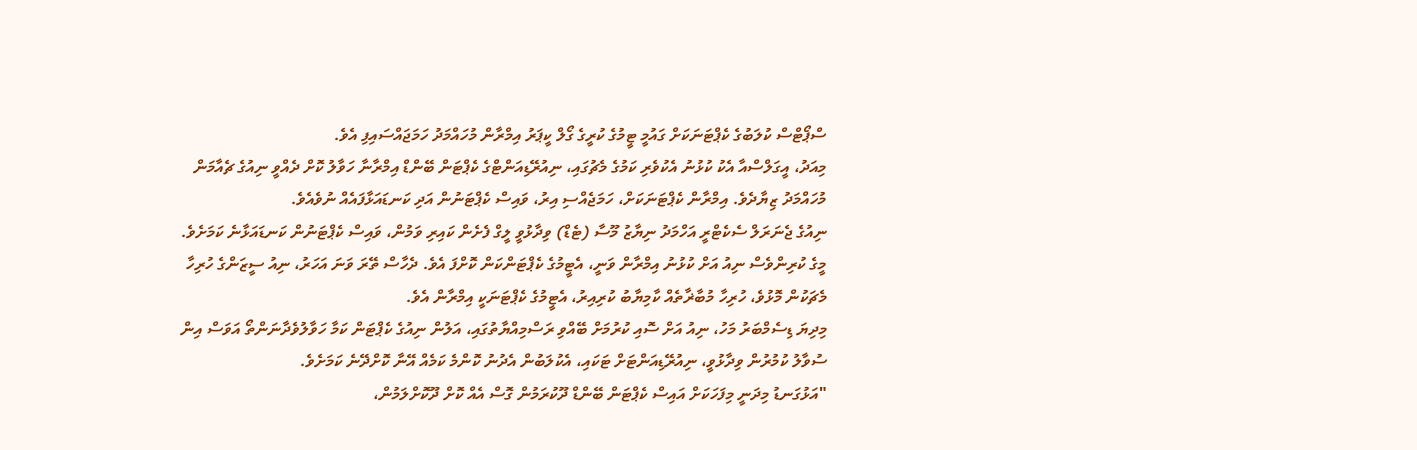ސްޕޯޓްސް ކުލަބުގެ ކެޕްޓަނަކަށް ގައުމީ ޓީމުގެ ކުރީގެ ގޯލް ކީޕަރު އިމްރާން މުހައްމަދު ހަމަޖައްސައިފި އެވެ.
މިއަދު، އީގަލްސްއާ އެކު ކުޅުނު އެކުވެރި ކަމުގެ މެޗުގައި، ނިއުރޭޑިއަންޓްގެ ކެޕްޓަން ބޭންޑް އިމްރާނާ ހަވާލު ކޮށް ދެއްވީ ނިއުގެ ޗެއާމަން މުހައްމަދު ޒިޔާދެވެ. އިމްރާން ކެޕްޓަނަކަށް، ހަމަޖެއްސި އިރު، ވައިސް ކެޕްޓަނުން އަދި ކަނޑައަޅާފައެއް ނުވެއެވެ.
ނިއުގެ ޖެނަރަލް ސެކެޓްރީ އަހްމަދު ނިޔާޒު މޫސާ (ޓެޑް) ވިދާޅުވީ ލީގް ފެށެން ކައިރި ވަމުން، ވައިސް ކެޕްޓަނުން ކަނޑައަޅާނެ ކަމަށެވެ. މީގެ ކުރިންވެސް ނިއު އަށް ކުޅުނު އިމްރާން ވަނީ، އެޓީމުގެ ކެޕްޓަންކަން ކޮށްފަ އެވެ. ދެހާސް ތޭރަ ވަނަ އަހަރު، ނިއު ސީޒަންގެ ހުރިހާ މެޗަކުން މޮޅުވެ، ހުރިހާ މުބާޜާތެއް ކާމިޔާބު ކުރިއިރު، އެޓީމުގެ ކެޕްޓަނަކީ އިމްރާން އެވެ.
މިދިޔަ ޑިސެމްބަރު މަހު، ނިއު އަށް ސޮއި ކުރުމަށް ބޭއްވި ރަސްމިއްޔާތުގައި، އަލުން ނިއުގެ ކެޕްޓަން ކަމާ ހަވާލުވެދާނަންތޯ އަވަސް އިން ސުވާލު ކުމުރުން ވިދާޅުވީ، ނިއުރޭޑިއަންޓަށް ޓަކައި، އެކުލަބުން އެދުނު ކޮންމެ ކަމެއް އޭނާ ކޮށްދޭނެ ކަމަށެވެ.
"އަޅުގަނޑު މިދަނީ މިފަހަކަށް އައިސް ކެޕްޓަން ބޭންޑް ދޫކުރަމުން ގޮސް އެއް ކޮށް ދޫކޮށްލަމުން،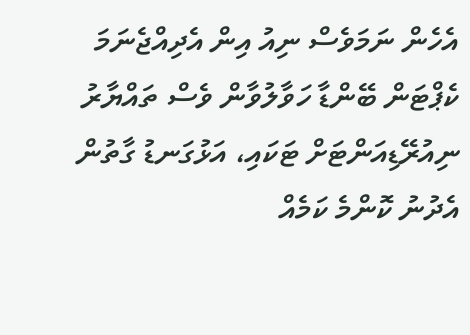އެހެން ނަމަވެސް ނިއު އިން އެދިއްޖެނަމަ ކެޕްޓަން ބޭންޑާ ހަވާލުވާން ވެސް ތައްޔާރު ނިއުރޭޑިއަންޓަށް ޓަކައި، އަޅުގަނޑު ގާތުން އެދުނު ކޮންމެ ކަމެއް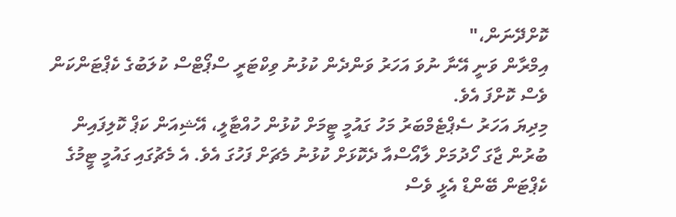ކޮށްދޭނަން،"
އިމްރާން ވަނީ އޭނާ ނުވަ އަހަރު ވަންދެން ކުޅުނު ވިކްޓަރީ ސްޕޯޓްސް ކުލަބުގެ ކެޕްޓަންކަން ވެސް ކޮށްފަ އެވެ.
މިދިޔަ އަހަރު ސެޕްޓެމްބަރު މަހު ގައުމީ ޓީމަށް ކުޅުން ހުއްޓާލީ، އޭޝިއަން ކަޕް ކޮލިފައިން ބުރުން ޖާގަ ހޯދުމަށް ލާއޯސްއާ ދެކޮޅަށް ކުޅުނު މެޗަށް ފަހުގަ އެވެ. އެ މެޗުގައި ގައުމީ ޓީމުގެ ކެޕްޓަން ބޭންޑް އެޅީ ވެސް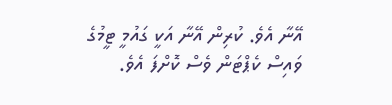އޭނާ އެވެ. ކުރިން އޭނާ އަކީ ގައުމީ ޓީމުގެ ވައިސް ކެޕްޓަން ވެސް ކޮށްފަ އެވެ.